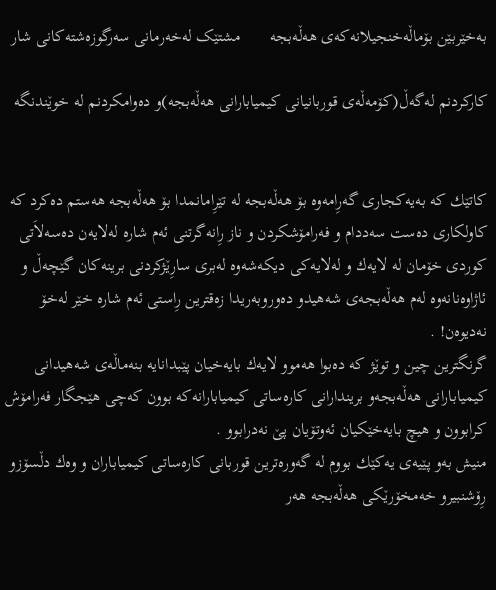به‌خێربێن بۆماڵه‌خنجیلانه‌که‌ی هه‌ڵه‌بجه‌       مشتێک له‌خه‌رمانی سه‌رگوزه‌شته‌کانی شار

كاركردنم له‌گه‌ڵ(كۆمه‌ڵه‌ی قوربانیانی كیمیابارانی هه‌ڵه‌بجه‌)و ده‌وامكردنم له‌ خوێندنگه‌


كاتێك كه‌ به‌یه‌كجاری گه‌رِامه‌وه‌ بۆ هه‌ڵه‌بجه‌ له‌ تێرِامانمدا بۆ هه‌ڵه‌بجه‌ هه‌ستم ده‌كرد كه‌ كاولكاری ده‌ست سه‌ددام و فه‌رامۆشكردن و ناز رِانه‌گرتنی ئه‌م شاره‌ له‌لایه‌ن ده‌سه‌لاَتی كوردی خۆمان له‌ لایه‌ك و له‌لایه‌كی دیكه‌شه‌وه‌ له‌بری سارِێژكردنی برینه‌كان گێچه‌ڵ و ئاژاوه‌نانه‌وه‌ له‌م هه‌ڵه‌بجه‌ی شه‌هیدو ده‌وروبه‌ریدا زه‌قترین رِاستی ئه‌م شاره‌ خێر له‌خۆ نه‌دیوه‌ن! .
گرنگترین چین و توێژ كه‌ ده‌بوا هه‌موو لایه‌ك بایه‌خیان پێبدانایه‌ بنه‌ماڵه‌ی شه‌هیدانی كیمیابارانی هه‌ڵه‌بجه‌و بریندارانی كاره‌ساتی كیمیابارانه‌كه‌ بوون كه‌چی هێجگار فه‌رامۆش كرابوون و هیچ بایه‌خێكیان ئه‌وتۆیان پێ نه‌درابوو .
منیش به‌و پێیه‌ی یه‌كێك بووم له‌ گه‌وره‌ترین قوربانی كاره‌ساتی كیمیاباران و وه‌ك دڵسۆزو رِۆشنبیرو خه‌مخۆرێكی هه‌ڵه‌بجه‌ هه‌ر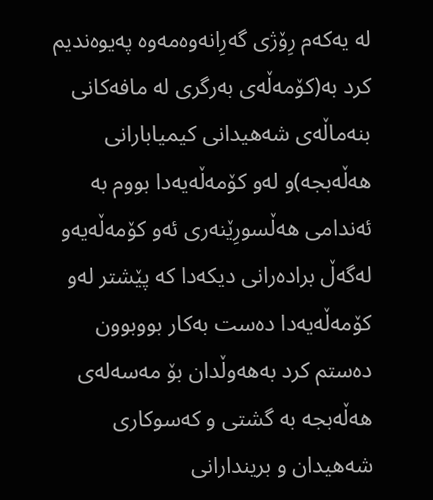له‌ یه‌كه‌م رِۆژی گه‌رِانه‌وه‌مه‌وه‌ په‌یوه‌ندیم كرد به‌(كۆمه‌ڵه‌ی به‌رگری له‌ مافه‌كانی بنه‌ماڵه‌ی شه‌هیدانی كیمیابارانی هه‌ڵه‌بجه‌)و له‌و كۆمه‌ڵه‌یه‌دا بووم به‌ ئه‌ندامی هه‌ڵسورِێنه‌ری ئه‌و كۆمه‌ڵه‌یه‌و له‌گه‌ڵ براده‌رانی دیكه‌دا كه‌ پێشتر له‌و كۆمه‌ڵه‌یه‌دا ده‌ست به‌كار بووبوون ده‌ستم كرد به‌هه‌وڵدان بۆ مه‌سه‌له‌ی هه‌ڵه‌بجه‌ به‌ گشتی و كه‌سوكاری شه‌هیدان و بریندارانی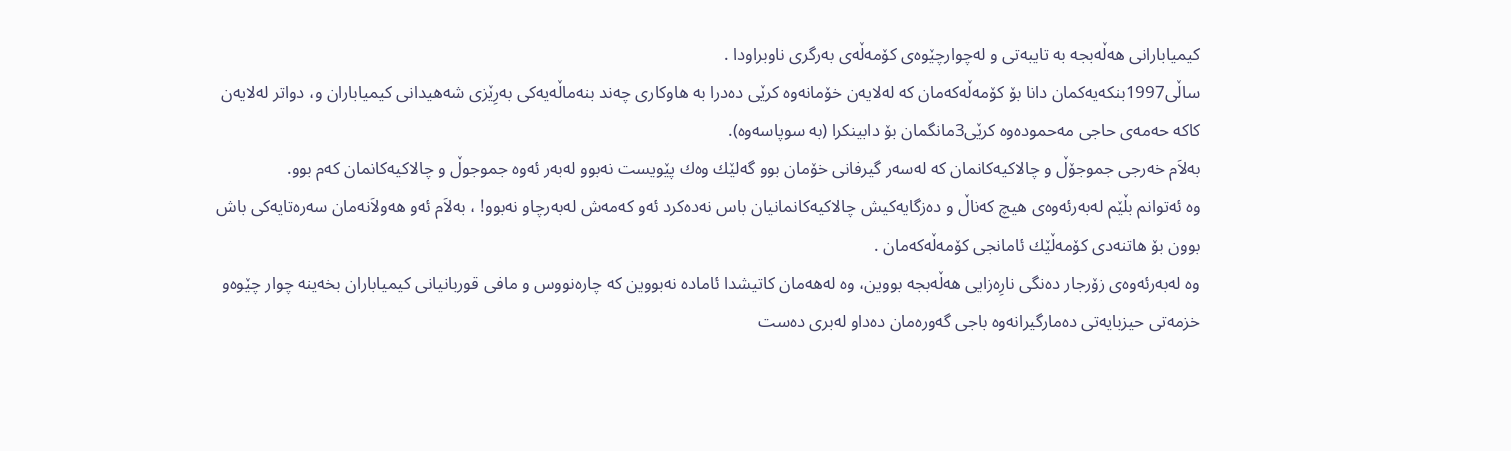كیمیابارانی هه‌ڵه‌بجه‌ به‌ تایبه‌تی و له‌چوارچێوه‌ی كۆمه‌ڵه‌ی به‌رگری ناوبراودا .
ساڵی1997بنكه‌یه‌كمان دانا بۆ كۆمه‌ڵه‌كه‌مان كه‌ له‌لایه‌ن خۆمانه‌وه‌ كرێی ده‌درا به‌ هاوكاری چه‌ند بنه‌ماڵه‌یه‌كی به‌رِێزی شه‌هیدانی كیمیاباران و، دواتر له‌لایه‌ن كاكه‌ حه‌مه‌ی حاجی مه‌حموده‌وه‌ كرێی3مانگمان بۆ دابینكرا (به‌ سوپاسه‌وه‌).
به‌لاَم خه‌رجی جموجۆڵ و چالاكیه‌كانمان كه‌ له‌سه‌ر گیرفانی خۆمان بوو گه‌لێك وه‌ك پێویست نه‌بوو له‌به‌ر ئه‌وه‌ جموجوڵ و چالاكیه‌كانمان كه‌م بوو.
وه‌ ئه‌توانم بڵێم له‌به‌رئه‌وه‌ی هیچ كه‌ناڵ و ده‌زگایه‌كیش چالاكیه‌كانمانیان باس نه‌ده‌كرد ئه‌و كه‌مه‌ش له‌به‌رچاو نه‌بوو! ، به‌لاَم ئه‌و هه‌ولاَنه‌مان سه‌ره‌تایه‌كی باش بوون بۆ هاتنه‌دی كۆمه‌ڵێك ئامانجی كۆمه‌ڵه‌كه‌مان .
وه‌ له‌به‌رئه‌وه‌ی زۆرجار ده‌نگی نارِه‌زایی هه‌ڵه‌بجه‌ بووین، وه‌ له‌هه‌مان كاتیشدا ئاماده‌ نه‌بووین كه‌ چاره‌نووس و مافی قوربانیانی كیمیاباران بخه‌ینه‌ چوار چێوه‌و خزمه‌تی حیزبایه‌تی ده‌مارگیرانه‌وه‌ باجی گه‌وره‌مان ده‌داو له‌بری ده‌ست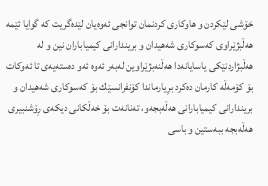خۆشی لێكردن و هاوكاری كردنمان توانجی ئه‌وه‌یان لێده‌گریت كه‌ گوایا ئێمه‌ هه‌ڵبژێراوی كه‌سوكاری شه‌هیدان و بریندارانی كیمیاباران نین و له‌ هه‌ڵبژاردنێكی یاسایانه‌دا هه‌ڵنه‌بژێراوین له‌به‌ر ئه‌وه‌ ئه‌و ده‌سته‌یه‌ی تا ئه‌وكات بۆ كۆمه‌ڵه‌ كارمان ده‌كرد برِیارماندا كۆنفرانسێك بۆ كه‌سوكاری شه‌هیدان و بریندارانی كیمیابارانی هه‌ڵه‌بجه‌و، ته‌نانه‌ت بۆ خه‌ڵكانی دیكه‌ی رِۆشنبیری هه‌ڵه‌بجه‌ ببه‌ستین و باسی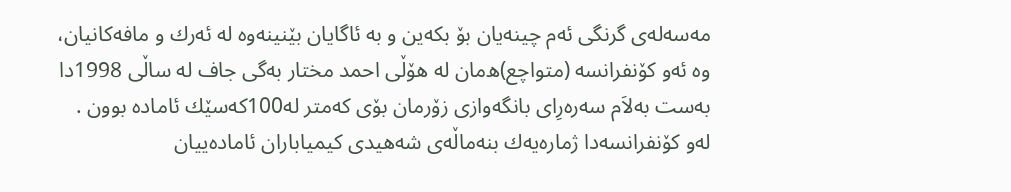مه‌سه‌له‌ی گرنگی ئه‌م چینه‌یان بۆ بكه‌ین و به‌ ئاگایان بێنینه‌وه‌ له‌ ئه‌رك و مافه‌كانیان، وه‌ ئه‌و كۆنفرانسه‌ (متواچع)ه‌مان له‌ هۆڵی احمد مختار به‌گی جاف له‌ ساڵی 1998دا به‌ست به‌لاَم سه‌ره‌رِای بانگه‌وازی زۆرمان بۆی كه‌متر له‌100كه‌سێك ئاماده‌ بوون .
له‌و كۆنفرانسه‌دا ژماره‌یه‌ك بنه‌ماڵه‌ی شه‌هیدی كیمیاباران ئاماده‌ییان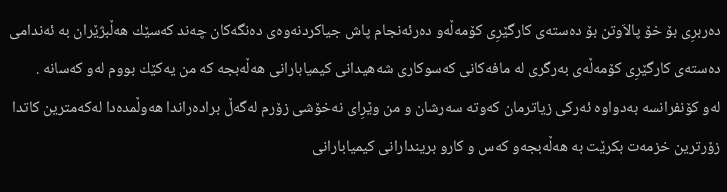ده‌ربرِی بۆ خۆ پالاَوتن بۆ ده‌سته‌ی كارگێرِی كۆمه‌ڵه‌و ده‌رئه‌نجام پاش جیاكردنه‌وه‌ی ده‌نگه‌كان چه‌ند كه‌سێك هه‌ڵبژێران به‌ ئه‌ندامی ده‌سته‌ی كارگێرِی كۆمه‌ڵه‌ی به‌رگری له‌ مافه‌كانی كه‌سوكاری شه‌هیدانی كیمیابارانی هه‌ڵه‌بجه‌ كه‌ من یه‌كێك بووم له‌و كه‌سانه‌ .
له‌و كۆنفرانسه‌ به‌دواوه‌ ئه‌ركی زیاترمان كه‌وته‌ سه‌رشان و من وێرِای نه‌خۆشی زۆرم له‌گه‌ڵ براده‌راندا هه‌وڵمده‌دا له‌كه‌مترین كاتدا زۆرترین خزمه‌ت بكرێت به‌ هه‌ڵه‌بجه‌و كه‌س و كارو بریندارانی كیمیابارانی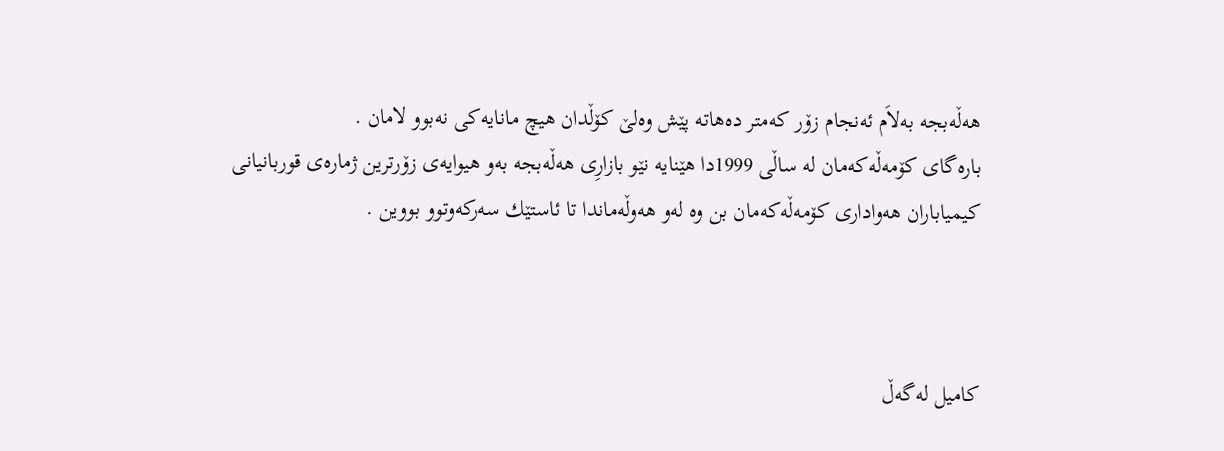هه‌ڵه‌بجه‌ به‌لاَم ئه‌نجام زۆر كه‌متر ده‌هاته‌ پێش وه‌لێ كۆڵدان هیچ مانایه‌كی نه‌بوو لامان .
باره‌گای كۆمه‌ڵه‌كه‌مان له‌ ساڵی 1999دا هێنایه‌ نێو بازارِی هه‌ڵه‌بجه‌ به‌و هیوایه‌ی زۆرترین ژماره‌ی قوربانیانی كیمیاباران هه‌واداری كۆمه‌ڵه‌كه‌مان بن وه‌ له‌و هه‌وڵه‌ماندا تا ئاستێك سه‌ركه‌وتوو بووین .



كامیل له‌گه‌ڵ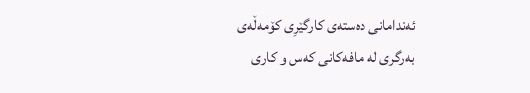ئه‌ندامانی ده‌سته‌ی كارگێرِی كۆمه‌ڵه‌ی به‌رگری له‌ مافه‌كانی كه‌س و كاری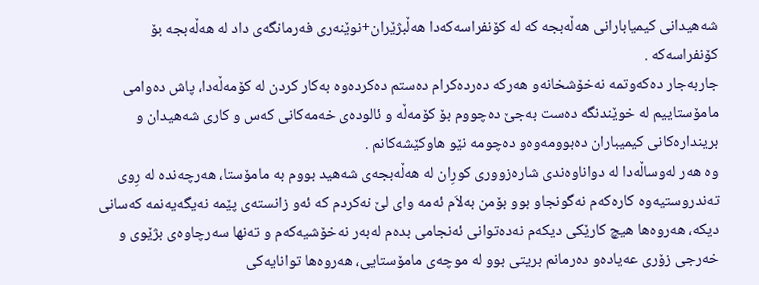شه‌هیدانی كیمیابارانی هه‌ڵه‌بجه‌ كه‌ له‌ كۆنفراسه‌كه‌دا هه‌ڵبژێران+نوێنه‌ری فه‌رمانگه‌ی داد له‌ هه‌ڵه‌بجه‌ بۆ كۆنفراسه‌كه‌ .
جاربه‌جار ده‌كه‌وتمه‌ نه‌خۆشخانه‌و هه‌ركه‌ ده‌رده‌كرام ده‌ستم ده‌كرده‌وه‌ به‌كار كردن له‌ كۆمه‌ڵه‌دا، پاش ده‌وامی مامۆستاییم له‌ خوێندنگه‌ ده‌ست به‌جێ ده‌چووم بۆ كۆمه‌ڵه‌ و ئالوده‌ی خه‌مه‌كانی كه‌س و كاری شه‌هیدان و برینداره‌كانی كیمیباران ده‌بوومه‌وه‌و ده‌چومه‌ نێو هاوكێشه‌كانم .
وه‌ هه‌ر له‌وساڵه‌دا له‌ دواناوه‌ندی شاره‌زووری كورِان له‌ هه‌ڵه‌بجه‌ی شه‌هید بووم به‌ مامۆستا، هه‌رچه‌نده‌ له‌ رِوی ته‌ندروستیه‌وه‌ كاره‌كه‌م نه‌گونجاو بوو بۆمن به‌لاَم ئه‌مه‌ وای لێ نه‌كردم كه‌ ئه‌و زانسته‌ی پێمه‌ نه‌یگه‌یه‌نمه‌ كه‌سانی دیكه‌، هه‌روه‌ها هیچ كارێكی دیكه‌م نه‌ده‌توانی ئه‌نجامی بده‌م له‌به‌ر نه‌خۆشیه‌كه‌م و ته‌نها سه‌رچاوه‌ی بژێوی و خه‌رجی زۆری عه‌یاده‌و ده‌رمانم بریتی بوو له‌ موچه‌ی مامۆستایی، هه‌روه‌ها توانایه‌كی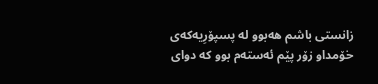زانستی باشم هه‌بوو له‌ پسپۆرِیه‌كه‌ی خۆمداو زۆر پێم ئه‌سته‌م بوو كه‌ دوای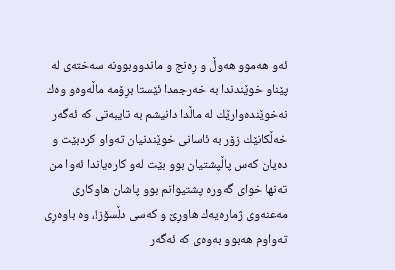ئه‌و هه‌موو هه‌وڵ و رِه‌نج و ماندووبوونه‌ سه‌خته‌ی له‌ پێناو خوێندندا به‌ خه‌رجمدا ئێستا برِۆمه‌ ماڵه‌وه‌و وه‌ك نه‌خوێنده‌وارێك له‌ ماڵدا دانیشم به‌ تایبه‌تی كه‌ ئه‌گه‌ر خه‌ڵكانێك زۆر به‌ ئاسانی خوێندنیان ته‌واو كردبێت و ده‌یان كه‌س پاڵپشتیان بوو بێت له‌و كاره‌یاندا ئه‌وا من ته‌نها خوای گه‌وره‌ پشتیوانم بوو پاشان هاوكاری مه‌عنه‌وی ژماره‌یه‌ك هاورِێ و كه‌سی دڵسۆز!، وه‌ باوه‌رِی ته‌واوم هه‌بوو به‌وه‌ی كه‌ ئه‌گه‌ر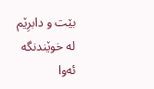بێت و دابرِێم له‌ خوێندنگه‌ ئه‌وا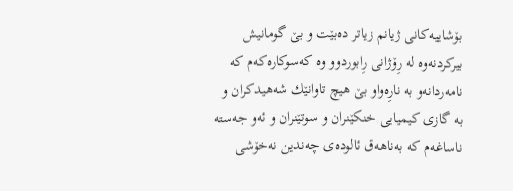بۆشاییه‌كانی ژیانم زیاتر ده‌بێت و بێ گومانیش بیركردنه‌وه‌ له‌ رِۆژانی رِابوردوو وه‌ كه‌سوكاره‌كه‌م كه‌ نامه‌ردانه‌و به‌ نارِه‌واو بێ هیچ تاوانێك شه‌هیدكران و به‌ گازی كیمیایی خنكێنران و سوتێنران و ئه‌و جه‌سته‌ ناساغه‌م كه‌ به‌ناهه‌ق ئالوده‌ی چه‌ندین نه‌خۆشی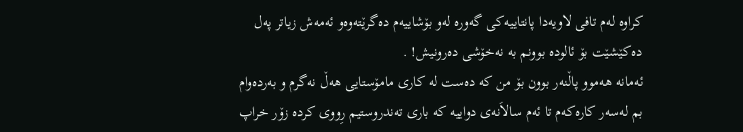كراوه‌ له‌م تافی لاویه‌دا پانتاییه‌كی گه‌وره‌ له‌و بۆشاییه‌م ده‌گرێته‌وه‌و ئه‌مه‌ش زیاتر په‌ل ده‌كێشێت بۆ ئالوده‌ بوونم به‌ نه‌خۆشی ده‌رونیش! .
ئه‌مانه‌ هه‌موو پاڵنه‌ر بوون بۆ من كه‌ ده‌ست له‌ كاری مامۆستایی هه‌ڵ نه‌گرم و به‌رده‌وام بم له‌سه‌ر كاره‌كه‌م تا ئه‌م سالاَنه‌ی دواییه‌ كه‌ باری ته‌ندروستیم رِووی كرده‌ زۆر خراپ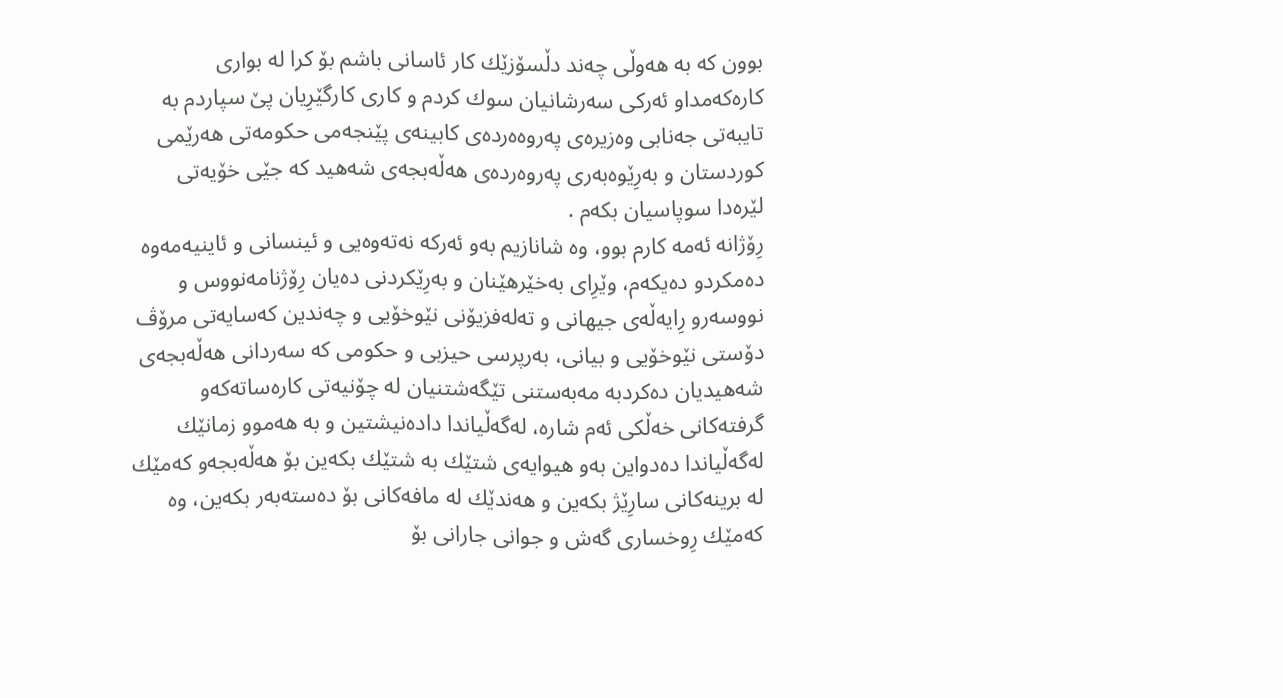بوون كه‌ به‌ هه‌وڵی چه‌ند دڵسۆزێك كار ئاسانی باشم بۆ كرا له‌ بواری كاره‌كه‌مداو ئه‌ركی سه‌رشانیان سوك كردم و كاری كارگێرِیان پێ سپاردم به‌ تایبه‌تی جه‌نابی وه‌زیره‌ی په‌روه‌ه‌رده‌ی كابینه‌ی پێنجه‌می حكومه‌تی هه‌رێمی كوردستان و به‌رِێوه‌به‌ری په‌روه‌رده‌ی هه‌ڵه‌بجه‌ی شه‌هید كه‌ جێی خۆیه‌تی لێره‌دا سوپاسیان بكه‌م .
رِۆژانه‌ ئه‌مه‌ كارم بوو، وه‌ شانازیم به‌و ئه‌ركه‌ نه‌ته‌وه‌یی و ئینسانی و ئاینیه‌مه‌وه‌ ده‌مكردو ده‌یكه‌م، وێرِای به‌خێرهێنان و به‌رِێكردنی ده‌یان رِۆژنامه‌نووس و نووسه‌رو رِایه‌ڵه‌ی جیهانی و ته‌له‌فزیۆنی نێوخۆیی و چه‌ندین كه‌سایه‌تی مرۆڤ دۆستی نێوخۆیی و بیانی، به‌رپرسی حیزبی و حكومی كه‌ سه‌ردانی هه‌ڵه‌بجه‌ی شه‌هیدیان ده‌كردبه‌ مه‌به‌ستنی تێگه‌شتنیان له‌ چۆنیه‌تی كاره‌ساته‌كه‌و گرفته‌كانی خه‌ڵكی ئه‌م شاره‌، له‌گه‌ڵیاندا داده‌نیشتین و به‌ هه‌موو زمانێك له‌گه‌ڵیاندا ده‌دواین به‌و هیوایه‌ی شتێك به‌ شتێك بكه‌ین بۆ هه‌ڵه‌بجه‌و كه‌مێك له‌ برینه‌كانی سارِێژ بكه‌ین و هه‌ندێك له‌ مافه‌كانی بۆ ده‌سته‌به‌ر بكه‌ین، وه‌ كه‌مێك رِوخساری گه‌ش و جوانی جارانی بۆ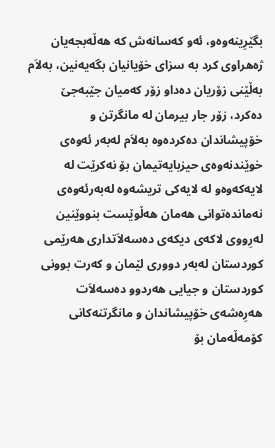بگێرِینه‌وه‌و، ئه‌و كه‌سانه‌ش كه‌ هه‌ڵه‌بجه‌یان ژه‌هراوی كرد به‌ سزای خۆیانیان بگه‌یه‌نین، به‌لاَم به‌ڵێنی زۆریان ده‌داو زۆر كه‌میان جێبه‌جێ ده‌كرد، زۆر جار بیرمان له‌ مانگرتن و خۆپیشاندان ده‌كرده‌وه‌ به‌لاَم له‌به‌ر ئه‌وه‌ی خوێندنه‌وه‌ی حیزبایه‌تیمان بۆ نه‌كرێت له‌ لایه‌كه‌وه‌و له‌ لایه‌كی تریشه‌وه‌ له‌به‌رئه‌وه‌ی نه‌مانده‌توانی هه‌مان هه‌ڵوێست بنووێنین له‌رِووی لاكه‌ی دیكه‌ی ده‌سه‌لاَتداری هه‌رێمی كوردستان له‌به‌ر دووری لێمان و كه‌رت بوونی كوردستان و جیایی هه‌ردوو ده‌سه‌لاَت هه‌رِه‌شه‌ی خۆپیشاندان و مانگرتنه‌كانی كۆمه‌ڵه‌مان بۆ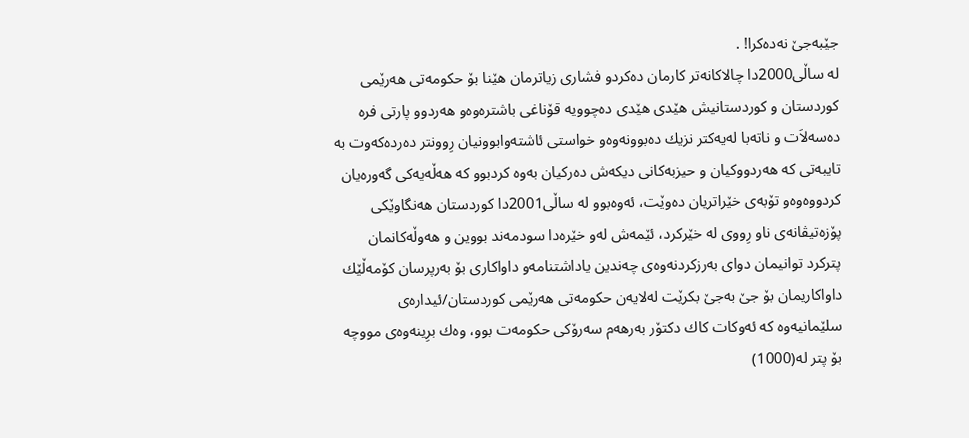جێبه‌جێ نه‌ده‌كرا! .
له‌ ساڵی2000دا چالاكانه‌تر كارمان ده‌كردو فشاری زیاترمان هێنا بۆ حكومه‌تی هه‌رێمی كوردستان و كوردستانیش هێدی هێدی ده‌چوویه‌ قۆناغی باشتره‌وه‌و هه‌ردوو پارتی فره‌ ده‌سه‌لاَت و ناته‌با له‌یه‌كتر نزیك ده‌بوونه‌وه‌و خواستی ئاشته‌وابوونیان رِوونتر ده‌رده‌كه‌وت به‌ تایبه‌تی كه‌ هه‌ردووكیان و حیزبه‌كانی دیكه‌ش ده‌ركیان به‌وه‌ كردبوو كه‌ هه‌ڵه‌یه‌كی گه‌وره‌یان كردووه‌وه‌و تۆبه‌ی خێراتریان ده‌وێت، ئه‌وه‌بوو له‌ ساڵی2001دا كوردستان هه‌نگاوێكی پۆزه‌تیڤانه‌ی ناو رِووی له‌ خێركرد، ئێمه‌ش له‌و خێره‌دا سودمه‌ند بووین و هه‌وڵه‌كانمان پتركرد توانیمان دوای به‌رزكردنه‌وه‌ی چه‌ندین یاداشتنامه‌و داواكاری بۆ به‌رپرسان كۆمه‌ڵێك داواكاریمان بۆ جێ به‌جێ بكرێت له‌لایه‌ن حكومه‌تی هه‌رێمی كوردستان/ئیداره‌ی سلێمانیه‌وه‌ كه‌ ئه‌وكات كاك دكتۆر به‌رهه‌م سه‌رۆكی حكومه‌ت بوو، وه‌ك برِینه‌وه‌ی مووچه‌ بۆ پتر له‌(1000)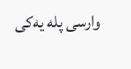وارسی پله‌ یه‌كی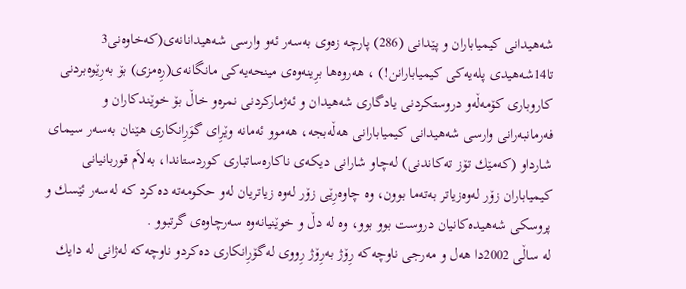شه‌هیدانی كیمیاباران و پێدانی (286) پارچه‌ زه‌وی به‌سه‌ر ئه‌و وارسی شه‌هیدانانه‌ی(كه‌خاوه‌نی3 تا14شه‌هیدی پله‌یه‌كی كیمیابارانن!) ، هه‌روه‌ها برِینه‌وه‌ی مینحه‌یه‌كی مانگانه‌ی(رِه‌مزی) بۆ به‌رِێوه‌بردنی كاروباری كۆمه‌ڵه‌و دروستكردنی یادگاری شه‌هیدان و ئه‌ژماركردنی نمره‌و خاڵ بۆ خوێندكاران و فه‌رمانبه‌رانی وارسی شه‌هیدانی كیمیابارانی هه‌ڵه‌بجه‌، هه‌موو ئه‌مانه‌ وێرِای گوَرِانكاری هێنان به‌سه‌ر سیمای شارداو (كه‌مێك تۆز ته‌كاندنی) له‌چاو شارانی دیكه‌ی ناكاره‌ساتباری كوردستاندا، به‌لاَم قوربانیانی كیمیاباران زۆر له‌وه‌زیاتر به‌ته‌ما بوون، وه‌ چاوه‌رِێی زۆر له‌وه‌ زیاتریان له‌و حكومه‌ته‌ ده‌كرد كه‌ له‌سه‌ر ئێسك و پروسكی شه‌هیده‌كانیان دروست بوو بوو، وه‌ له‌ دڵ و خوێنیانه‌وه‌ سه‌رچاوه‌ی گرتبوو .
له‌ ساڵی 2002دا هه‌ل و مه‌رجی ناوچه‌كه‌ رِۆژ به‌رِۆژ رِووی له‌گۆرِانكاری ده‌كردو ناوچه‌كه‌ له‌ژانی له‌ دایك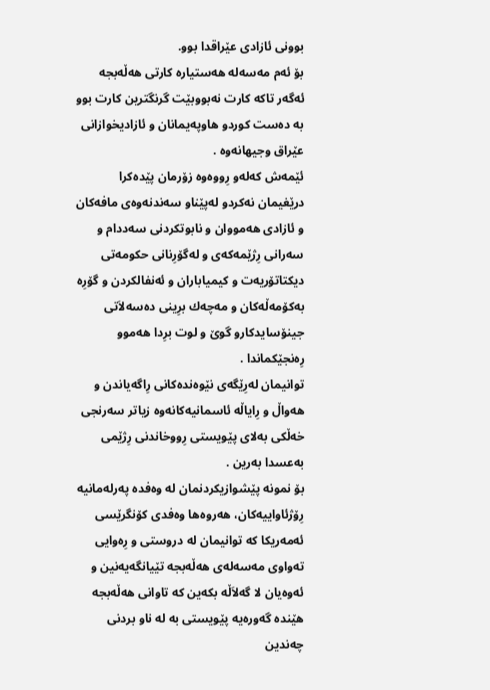بوونی ئازادی عێراقدا بوو.
بۆ ئه‌م مه‌سه‌له‌ هه‌ستیاره‌ كارتی هه‌ڵه‌بجه‌ ئه‌گه‌ر تاكه‌ كارت نه‌بووبێت گرنگترین كارت بوو به‌ ده‌ست كوردو هاوپه‌یمانان و ئازادیخوازانی عێراق وجیهانه‌وه‌ .
ئێمه‌ش كه‌له‌و رِووه‌وه‌ زۆرمان پێده‌كرا درێغیمان نه‌كردو له‌پێناو سه‌ندنه‌وه‌ی مافه‌كان و ئازادی هه‌مووان و نابوتكردنی سه‌ددام و سه‌رانی رِژێمه‌كه‌ی و له‌گۆرِنانی حكومه‌تی دیكتاتۆریه‌ت و كیمیاباران و ئه‌نفالكردن و گۆرِه‌ به‌كۆمه‌ڵه‌كان و مه‌چه‌ك برِینی ده‌سه‌لاَتی جینۆسایدكارو گوێ و لوت برِدا هه‌موو رِه‌نجێكماندا .
توانیمان له‌رِێگه‌ی نێوه‌نده‌كانی رِاگه‌یاندن و هه‌واڵ و رِایاڵه‌ ئاسمانیه‌كانه‌وه‌ زیاتر سه‌رنجی خه‌ڵكی به‌لای پێویستی رِووخاندنی رِژێمی به‌عسدا به‌رین .
بۆ نمونه‌ پێشوازیكردنمان له‌ وه‌فده‌ په‌رله‌مانیه‌ رِۆژئاواییه‌كان، هه‌روه‌ها وه‌فدی كۆنگرێسی ئه‌مه‌ریكا كه‌ توانیمان له‌ دروستی و رِه‌وایی ته‌واوی مه‌سه‌له‌ی هه‌ڵه‌بجه‌ تێیانگه‌یه‌نین و ئه‌وه‌یان لا گه‌لاَڵه‌ بكه‌ین كه‌ تاوانی هه‌ڵه‌بجه‌ هێنده‌ گه‌وره‌یه‌ پێویستی به‌ له‌ ناو بردنی چه‌ندین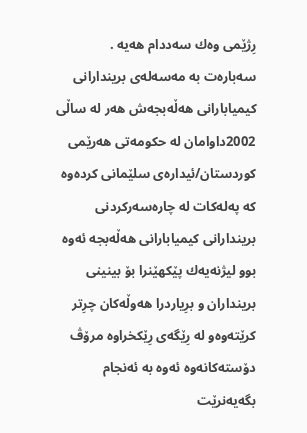رِژێمی وه‌ك سه‌ددام هه‌یه‌ .
سه‌باره‌ت به‌ مه‌سه‌له‌ی بریندارانی كیمیابارانی هه‌ڵه‌بجه‌ش هه‌ر له‌ ساڵی 2002داوامان له‌ حكومه‌تی هه‌رێمی كوردستان/ئیداره‌ی سلێمانی كرده‌وه‌ كه‌ په‌له‌كات له‌ چاره‌سه‌ركردنی بریندارانی كیمیابارانی هه‌ڵه‌بجه‌ ئه‌وه‌ بوو لیژنه‌یه‌ك پێكهێنرا بۆ بینینی برینداران و برِیاردرا هه‌وڵه‌كان چرِتر كرێته‌وه‌و له‌ رِێگه‌ی رِێكخراوه‌ مرۆڤ دۆسته‌كانه‌وه‌ ئه‌وه‌ به‌ ئه‌نجام بگه‌یه‌نرێت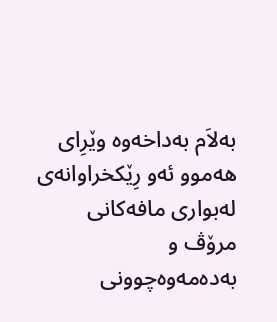به‌لاَم به‌داخه‌وه‌ وێرِای هه‌موو ئه‌و رِێكخراوانه‌ی له‌بواری مافه‌كانی مرۆڤ و به‌ده‌مه‌وه‌چوونی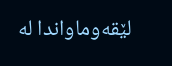لێقه‌وماواندا له‌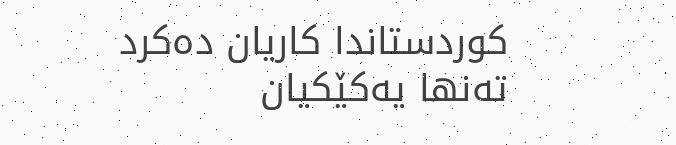كوردستاندا كاریان ده‌كرد ته‌نها یه‌كێكیان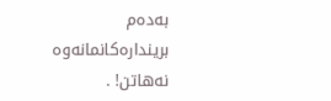به‌ده‌م برینداره‌كانمانه‌وه‌ نه‌هاتن! .